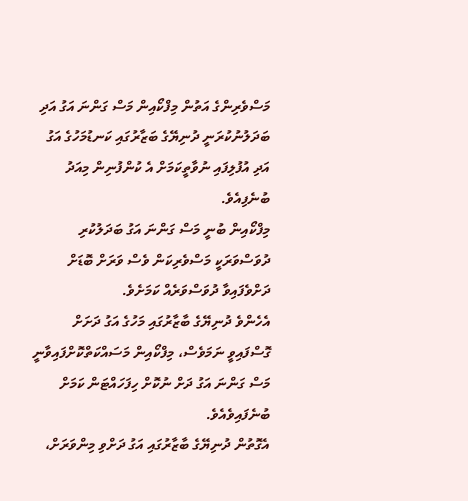މަސްވެރިންގެ އަތުން މިފްކޯއިން މަސް ގަންނަ އަގު އަދި ބަދަލުނުކުރަނީ ދުނިޔޭގެ ބަޒާރުގައި ކަނޑުމަހުގެ އަގު އަދި އުފުލިފައި ނުވާތީކަމަށް އެ ކުންފުނިން މިއަދު ބުނެފިއެވެ.
މިފްކޯއިން ބުނީ މަސް ގަންނަ އަގު ބަދަލުކުރި ދުވަސްވަރަކީ މަސްވެރިކަން ވެސް ވަރަށް ބޮޑަށް ދަށްވެފައިވާ ދުވަސްވަރެއް ކަމަށެވެ.
އެހެންވެ ދުނިޔޭގެ ބާޒާރުގައި މަހުގެ އަގު ދަށަށް ގޮސްފައިވީ ނަމަވެސް، މިފްކޯއިން މަސައްކަތްކޮށްފައިވާނީ މަސް ގަންނަ އަގު ދަށް ނުކޮށް ހިފަހައްޓަން ކަމަށް ބުނެފައިވެއެވެ.
އެގޮތުން ދުނިޔޭގެ ބާޒާރުގައި އަގު ދަށްވި މިންވަރަށް،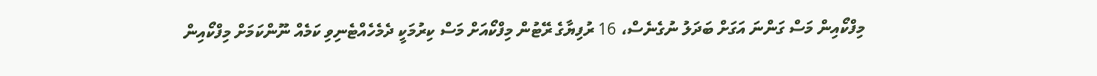މިފްކޯއިން މަސް ގަންނަ އަގަށް ބަދަލު ނުގެނެސް، 16 ރުފިޔާގެ ރޭޓުން މިފްކޯއަށް މަސް ކިރުމަކީ ދެމެހެއްޓެނިވި ކަމެއް ނޫންކަމަށް މިފްކޯއިން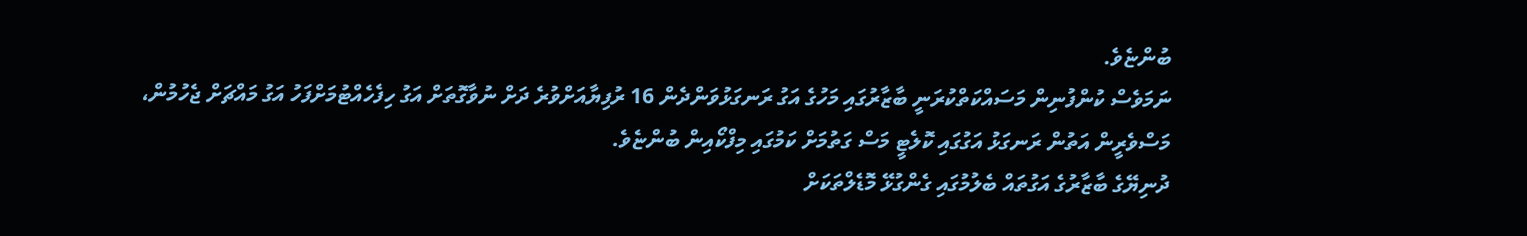ބުންޏެވެ.
ނަމަވެސް ކުންފުނިން މަސައްކަތްކުރަނީ ބާޒާރުގައި މަހުގެ އަގު ރަނގަޅުވަންދެން 16 ރުފިޔާއަށްވުރެ ދަށް ނުވާގޮތަށް އަގު ހިފެހެއްޓުމަށްފަހު އަގު މައްޗަށް ޖެހުމުން، މަސްވެރީން އަތުން ރަނގަޅު އަގުގައި ކޮލެޓީ މަސް ގަތުމަށް ކަމުގައި މިފްކޯއިން ބުންޏެވެ.
ދުނިޔޭގެ ބާޒާރުގެ އަގުތައް ބެލުމުގައި ގެންގުޅޭ މޮޑެލްތަކަށް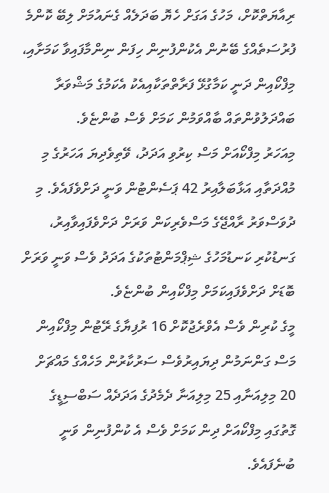ރިއާޔަތްކޮށް، މަހުގެ އަގަށް ހެޔޮ ބަދަލެއް ގެނައުމަށް ލިބޭ ކޮންމެ ފުރުސަތެއްގެ ބޭނުން އެކުންފުނިން ހިފަން ނިންމާފައިވާ ކަމަށާއި، މިފްކޯއިން ދަނީ ކަމާގުޅޭ ފަރާތްތަކާއިއެކު އެކަމުގެ މަޝްވަރާ ބައްދަލުވުންތައް ބާއްވަމުން ކަމަށް ވެސް ބުންޏެވެ.
މިއަހަރު މިފްކޯއަށް މަސް ކިރުވި އަދަދު، ވޭތިވެދިޔަ އަހަރުގެ މި މުއްދަތާއި އަޅާބަލާއިރު 42 ޕަސެންޓުން ވަނީ ދަށްވެފައެވެ. މި ދުވަސްވަރު ރާއްޖޭގެ މަސްވެރިކަން ވަރަށް ދަށްވެފައިވާއިރު، ގަނޑުކުރި ކަނޑުމަހުގެ ޝިޕްމަންޓުތަކުގެ އަދަދު ވެސް ވަނީ ވަރަށް ބޮޑަށް ދަށްވެފައިކަމަށް މިފްކޯއިން ބުންޏެވެ.
މީގެ ކުރިން ވެސް އެވްރެޖުކޮށް 16 ރުފިޔާގެ ރޭޓުން މިފްކޯއިން މަސް ގަންނަމުން ދިޔައިރުވެސް ސަރުކާރުން މަހެއްގެ މައްޗަށް 20 މިލިއަނާއި 25 މިލިއަނާ ދެމެދުގެ އަދަދެއް ސަބްސިޑީގެ ގޮތުގައި މިފްކޯއަށް ދިން ކަމަށް ވެސް އެ ކުންފުނިން ވަނީ ބުނެފައެވެ.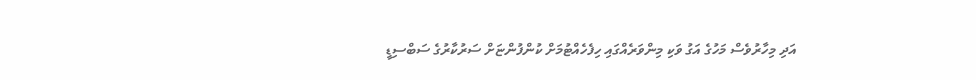އަދި މިހާރުވެސް މަހުގެ އަގު ވަކި މިންވަރެއްގައި ހިފެހެއްޓުމަށް ކުންފުންޏަށް ސަރުކާރުގެ ސަބްސިޑީ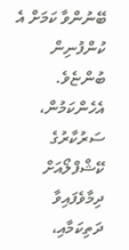ބޭނުންވާ ކަމަށް އެ ކުންފުނިން ބުންޏެވެ.
އެހެންކަމުން، ސަރުކާރުގެ ކޭޝްފްލޯއަށް ދިމާވެފައިވާ ދަތިކަމާއި،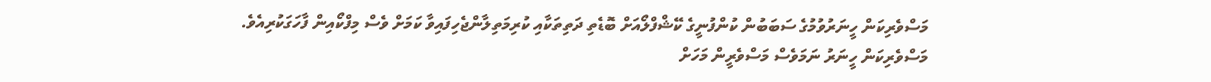މަސްވެރިކަން ހީނަރުވުމުގެ ސަބަބުން ކުންފުނީގެ ކޭޝްފްލޯއަށް ބޮޑެތި ދަތިތަކާއި ކުރިމަތިލާންޖެހިފައިވާ ކަމަށް ވެސް މިފްކޯއިން ފާހަގަކުރިއެވެ.
މަސްވެރިކަން ހީނަރު ނަމަވެސް މަސްވެރީން މަހަށް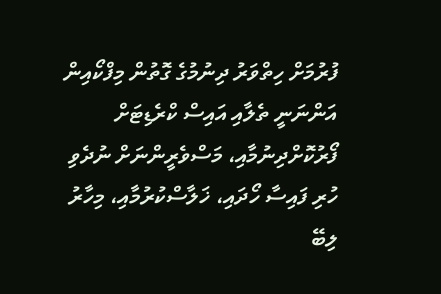ފުރުމަށް ހިތްވަރު ދިނުމުގެ ގޮތުން މިފްކޯއިން އަންނަނީ ތެލާއި އައިސް ކްރެޑިޓަށް ފޯރުކޮށްދިނުމާއި، މަސްވެރީންނަށް ނުދެވި ހުރި ފައިސާ ހޯދައި، ޚަލާސްކުރުމާއި، މިހާރު ލިބޭ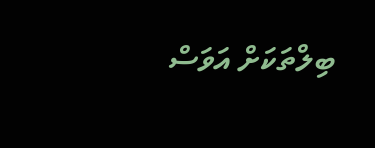ބިލްތަކަށް އަވަސް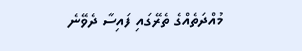މުއްދަތެއްގެ ތެރޭގައި ފައިސާ ދެވޭނެ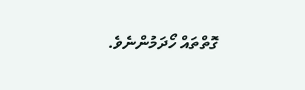ގޮތްތައް ހޯދަމުންނެވެ.